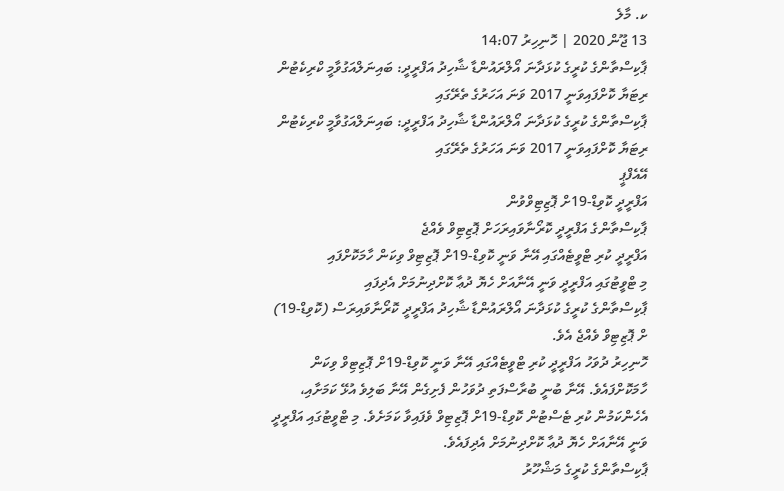ކ. މާލެ
13 ޖޫން 2020 | ހޮނިހިރު 14:07
ޕާކިސްތާންގެ ކުރީގެ ކުޅަދާނަ އޯލްރައުންޑާ ޝާހިދު އަފްރީދީ: ބައިނަލްއަގުވާމީ ކްރިކެޓުން ރިޓަޔާ ކޮށްފައިވަނީ 2017 ވަނަ އަހަރުގެ ތެރޭގައި
ޕާކިސްތާންގެ ކުރީގެ ކުޅަދާނަ އޯލްރައުންޑާ ޝާހިދު އަފްރީދީ: ބައިނަލްއަގުވާމީ ކްރިކެޓުން ރިޓަޔާ ކޮށްފައިވަނީ 2017 ވަނަ އަހަރުގެ ތެރޭގައި
އޭއެފްޕީ
އަފްރީދީ ކޮވިޑް-19ށް ޕޮޒިޓިވްވުން
ޕާކިސްތާންގެ އަފްރީދީ ކޮރޯނާވައިރަހަށް ޕޮޒިޓިވް ވެއްޖެ
އަފްރީދީ ކުރި ޓްވީޓެއްގައި އޭނާ ވަނީ ކޮވިޑް-19ށް ޕޮޒިޓިވް ވިކަން ހާމަކޮށްފައި
މި ޓްވީޓުގައި އަފްރީދީ ވަނީ އޭނާއަށް ހެޔޮ ދުޢާ ކޮށްދިނުމަށް އެދިފައި
ޕާކިސްތާންގެ ކުރީގެ ކުޅަދާނަ އޯލްރައުންޑާ ޝާހިދު އަފްރީދީ ކޮރޯނާވައިރަސް (ކޮވިޑް-19) ށް ޕޮޒިޓިވް ވެއްޖެ އެވެ.
ހޮނިހިރު ދުވަހު އަފްރީދީ ކުރި ޓްވީޓެއްގައި އޭނާ ވަނީ ކޮވިޑް-19ށް ޕޮޒިޓިވް ވިކަން ހާމަކޮށްފައެވެ. އޭނާ ބުނީ ބުރާސްފަތި ދުވަހުން ފެށިގެން އޭނާ ބަލިވެ އުޅޭ ކަމަށާއި، އެހެންކަމުން ކުރި ޓެސްޓުން ކޮވިޑް-19ށް ޕޮޒިޓިވް ވެފައިވާ ކަމަށެވެ. މި ޓްވީޓުގައި އަފްރީދީ ވަނީ އޭނާއަށް ހެޔޮ ދުޢާ ކޮށްދިނުމަށް އެދިފައެވެ.
ޕާކިސްތާންގެ ކުރީގެ މަޝްހޫރު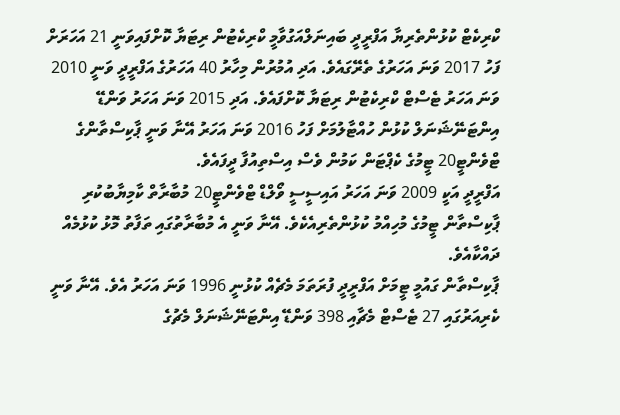ކްރިކެޓް ކުޅުންތެރިޔާ އަފްރީދީ ބައިނަލްއަގުވާމީ ކްރިކެޓުން ރިޓަޔާ ކޮށްފައިވަނީ 21 އަހަރަށް ފަހު 2017 ވަނަ އަހަރުގެ ތެރޭގައެވެ. އަދި އުމުރުން މިހާރު 40 އަހަރުގެ އަފްރީދީ ވަނީ 2010 ވަނަ އަހަރު ޓެސްޓް ކްރިކެޓުން ރިޓަޔާ ކޮށްފައެވެ. އަދި 2015 ވަނަ އަހަރު ވަންޑޭ އިންޓަނޭޝަނަލް ކުޅުން ހުއްޓާލުމަށް ފަހު 2016 ވަނަ އަހަރު އޭނާ ވަނީ ޕާކިސްތާންގެ ޓްވެންޓީ20 ޓީމުގެ ކެޕްޓަން ކަމުން ވެސް އިސްތިއުފާ ދީފައެވެ.
އަފްރީދީ އަކީ 2009 ވަނަ އަހަރު އައިސީސީ ވޯލްޑް ޓްވެންޓީ20 މުބާރާތް ކާމިޔާބުކުރި ޕާކިސްތާން ޓީމުގެ މުހިއްމު ކުޅުންތެރިއެކެވެ. އޭނާ ވަނީ އެ މުބާރާތުގައި ތަފާތު މޮޅު ކުޅުމެއް ދައްކާއެވެ.
ޕާކިސްތާން ގައުމީ ޓީމަށް އަފްރީދީ ފުރަތަމަ މެޗެއް ކުޅުނީ 1996 ވަނަ އަހަރު އެވެ. އޭނާ ވަނީ ކެރިއަރުގައި 27 ޓެސްޓް މެޗާއި 398 ވަންޑޭ އިންޓަނޭޝަނަލް މެޗުގެ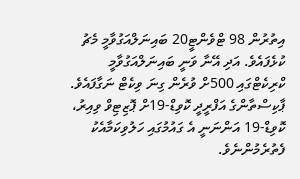އިތުރުން 98 ޓްވެންޓީ20 ބައިނަލްއަގުވާމީ މެޗު ކުޅެފައެވެ. އަދި އޭނާ ވަނީ ބައިނަލްއަގުވާމީ ކްރިކެޓްގައި 500ށް ވުރެން ގިނަ ވިކެޓް ނަގާފައެވެ.
ޕާކިސްތާންގެ އަފްރީދީ ކޮވިޑް-19ށް ޕޮޒިޓިވް ވިއިރު، ކޮވިޑް-19 އަންނަނީ އެ ގައުމުގައި ހަލުވިކަމާއެކު ފެތުރެމުންނެވެ.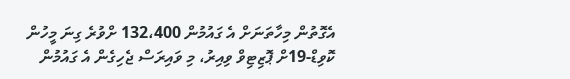އެގޮތުން މިހާތަނަށް އެ ގައުމުން 132،400 ށްވުރެ ގިނަ މީހުން ކޮވިޑް-19ށް ޕޮޒިޓިވް ވިއިރު، މި ވައިރަސް ޖެހިގެން އެ ގައުމުން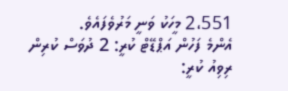2،551 މީހަކު ވަނީ މަރުވެފައެވެ.
އެންމެ ފަހުން އަޕްޑޭޓް ކުރީ: 2 ދުވަސް ކުރިން
ރިވިއު ކުރީ: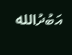އަބުދުالله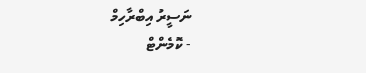ނަސީރު އިބްރާހިމް
- ކޮމެންޓް